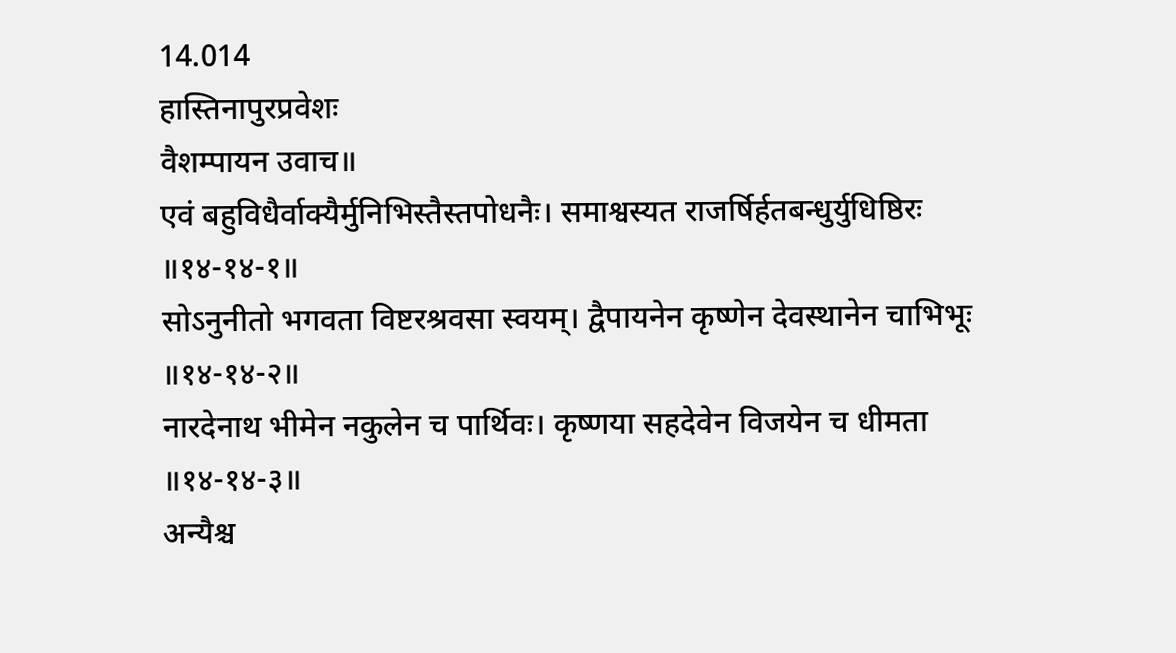14.014
हास्तिनापुरप्रवेशः
वैशम्पायन उवाच॥
एवं बहुविधैर्वाक्यैर्मुनिभिस्तैस्तपोधनैः। समाश्वस्यत राजर्षिर्हतबन्धुर्युधिष्ठिरः ॥१४-१४-१॥
सोऽनुनीतो भगवता विष्टरश्रवसा स्वयम्। द्वैपायनेन कृष्णेन देवस्थानेन चाभिभूः ॥१४-१४-२॥
नारदेनाथ भीमेन नकुलेन च पार्थिवः। कृष्णया सहदेवेन विजयेन च धीमता ॥१४-१४-३॥
अन्यैश्च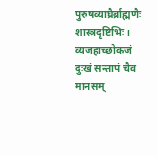पुरुषव्याघ्रैर्ब्राह्मणैः शास्त्रदृष्टिभिः। व्यजहाच्छोकजं दुःखं सन्तापं चैव मानसम्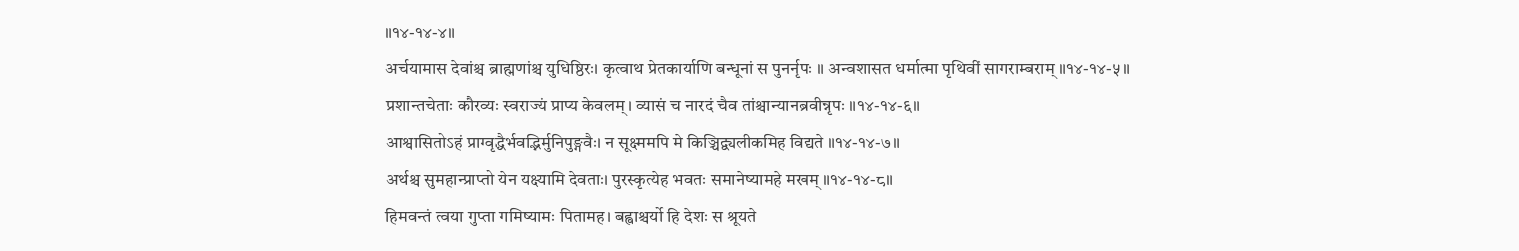॥१४-१४-४॥
अर्चयामास देवांश्च ब्राह्मणांश्च युधिष्ठिरः। कृत्वाथ प्रेतकार्याणि बन्धूनां स पुनर्नृपः ॥ अन्वशासत धर्मात्मा पृथिवीं सागराम्बराम् ॥१४-१४-५॥
प्रशान्तचेताः कौरव्यः स्वराज्यं प्राप्य केवलम्। व्यासं च नारदं चैव तांश्चान्यानब्रवीन्नृपः ॥१४-१४-६॥
आश्वासितोऽहं प्राग्वृद्धैर्भवद्भिर्मुनिपुङ्गवैः। न सूक्ष्ममपि मे किञ्चिद्व्यलीकमिह विद्यते ॥१४-१४-७॥
अर्थश्च सुमहान्प्राप्तो येन यक्ष्यामि देवताः। पुरस्कृत्येह भवतः समानेष्यामहे मखम् ॥१४-१४-८॥
हिमवन्तं त्वया गुप्ता गमिष्यामः पितामह। बह्वाश्चर्यो हि देशः स श्रूयते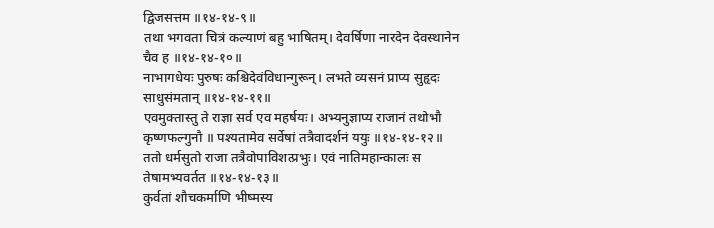द्विजसत्तम ॥१४-१४-९॥
तथा भगवता चित्रं कल्याणं बहु भाषितम्। देवर्षिणा नारदेन देवस्थानेन चैव ह ॥१४-१४-१०॥
नाभागधेयः पुरुषः कश्चिदेवंविधान्गुरून्। लभते व्यसनं प्राप्य सुहृदः साधुसंमतान् ॥१४-१४-११॥
एवमुक्तास्तु ते राज्ञा सर्व एव महर्षयः। अभ्यनुज्ञाप्य राजानं तथोभौ कृष्णफल्गुनौ ॥ पश्यतामेव सर्वेषां तत्रैवादर्शनं ययुः ॥१४-१४-१२॥
ततो धर्मसुतो राजा तत्रैवोपाविशत्प्रभुः। एवं नातिमहान्कालः स तेषामभ्यवर्तत ॥१४-१४-१३॥
कुर्वतां शौचकर्माणि भीष्मस्य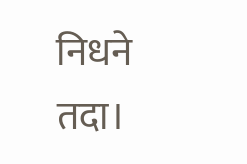निधने तदा।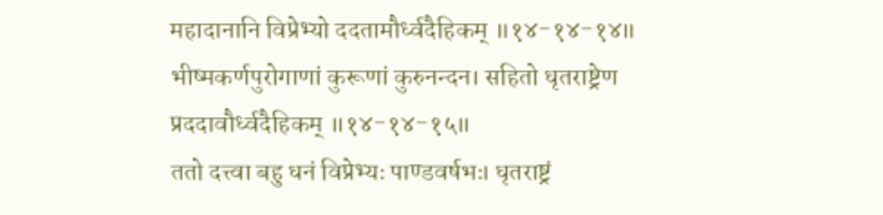महादानानि विप्रेभ्यो ददतामौर्ध्वदैहिकम् ॥१४-१४-१४॥
भीष्मकर्णपुरोगाणां कुरूणां कुरुनन्दन। सहितो धृतराष्ट्रेण प्रददावौर्ध्वदैहिकम् ॥१४-१४-१५॥
ततो दत्त्वा बहु धनं विप्रेभ्यः पाण्डवर्षभः। धृतराष्ट्रं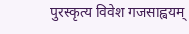पुरस्कृत्य विवेश गजसाह्वयम्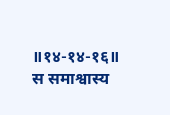॥१४-१४-१६॥
स समाश्वास्य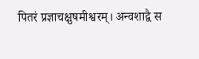पितरं प्रज्ञाचक्षुषमीश्वरम्। अन्वशाद्वै स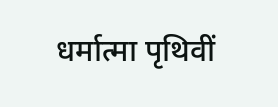धर्मात्मा पृथिवीं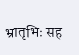भ्रातृभिः सह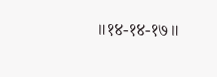॥१४-१४-१७॥